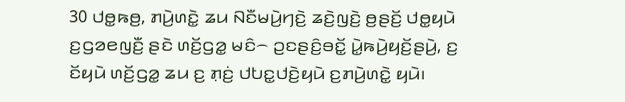30 ꤓꤥ꤭ꤒꤥ꤬, ꤊꤣꤧ꤬ꤛꤢꤧ꤭ ꤘꤣ ꤡꤢꤪꤗꤣꤧ꤬ꤚꤢꤧ꤬ ꤘꤢꤧ꤬ꤜꤢꤧ꤬ ꤥ꤬ꤔꤢꤩ꤬ ꤓꤥ꤭ꤟꤣꤧ ꤢ꤬ꤞꤤꤕꤜꤢꤪ꤬ ꤔꤢꤧ ꤛꤢꤩ꤬ꤞꤤ꤭ ꤗꤢꤨ꤮ ꤑꤢꤔꤢꤨ꤬ꤋꤢꤩ꤭ ꤣꤧ꤭ꤒꤣꤧ꤬ꤟꤢꤩ꤬ꤔꤣꤧ꤬, ꤢ꤬ ꤢꤩꤟꤣꤧ ꤛꤢꤩ꤬ꤞꤤ꤭ ꤘꤣ ꤢ꤬ ꤊ꤫ꤢꤦ꤬ ꤓꤝꤢ꤭ꤓꤢꤧ꤬ꤟꤣꤧ ꤢ꤬ꤊꤣꤧ꤬ꤛꤢꤧ꤭ ꤟꤣꤧ꤯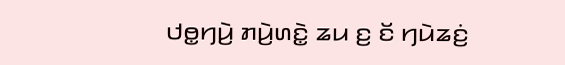ꤓꤥ꤭ꤚꤣꤧ꤬ ꤊꤣꤧ꤬ꤛꤢꤧ꤭ ꤘꤣ ꤢ꤬ ꤢꤩ ꤚꤣꤧꤘꤢꤦ꤬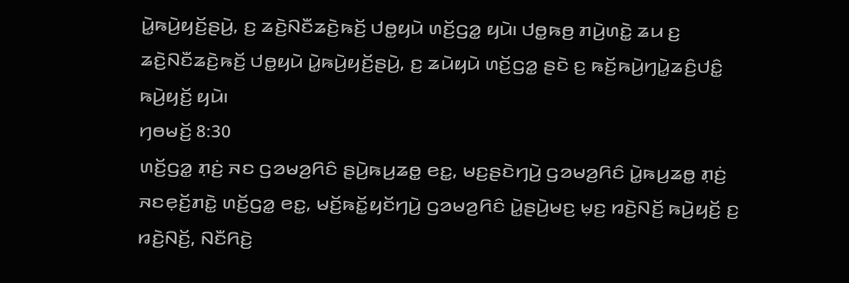ꤣꤧ꤭ꤒꤣꤧ꤬ꤟꤢꤩ꤬ꤔꤣꤧ꤬, ꤢ꤬ ꤘꤢꤧ꤬ꤡꤢꤪꤘꤢꤧ꤬ꤒꤢꤩ꤬ ꤓꤥ꤭ꤟꤣꤧ ꤛꤢꤩ꤬ꤞꤤ꤭ ꤟꤣꤧ꤯ ꤓꤥ꤭ꤒꤥ꤬ ꤊꤣꤧ꤬ꤛꤢꤧ꤭ ꤘꤣ ꤢ꤬ ꤘꤢꤧ꤬ꤡꤢꤪꤘꤢꤧ꤬ꤒꤢꤩ꤬ ꤓꤥ꤭ꤟꤣꤧ ꤣꤧ꤭ꤒꤣꤧ꤬ꤟꤢꤩ꤬ꤔꤣꤧ꤬, ꤢ꤬ ꤘꤣꤧꤟꤣꤧ ꤛꤢꤩ꤬ꤞꤤ꤭ ꤔꤢꤧ ꤢ꤬ ꤒꤢꤩ꤬ꤒꤣꤧ꤬ꤚꤣꤧ꤭ꤘꤢꤨ꤬ꤓꤢꤨ꤭ ꤒꤣꤧ꤬ꤟꤢꤩ꤬ ꤟꤣꤧ꤯
ꤚꤥꤗꤢꤩ꤬ 8:30
ꤛꤢꤩ꤬ꤞꤤ꤭ ꤊ꤫ꤢꤦ꤬ ꤏꤢ ꤞꤤꤗꤤ꤬ꤖꤢꤨ ꤔꤣꤧ꤬ꤒꤣ꤬ꤘꤥ꤭ ꤕꤢ꤭, ꤗꤢ꤬ꤔꤢꤧꤚꤣꤧ꤬ ꤞꤤꤗꤤ꤬ꤖꤢꤨ ꤣꤧ꤭ꤒꤣ꤬ꤘꤥ꤭ ꤊ꤫ꤢꤦ꤬ ꤏꤢꤕ꤫ꤢꤩ꤬ꤊꤢꤧ꤭ ꤛꤢꤩ꤬ꤞꤤ꤭ ꤕꤢ꤭, ꤗꤢꤩ꤬ꤒꤢꤩ꤭ꤟꤢꤩꤚꤣꤧ꤬ ꤞꤤꤗꤤ꤬ꤖꤢꤨ ꤣꤧ꤭ꤔꤣꤧ꤬ꤗꤢ꤬ ꤗ꤫ꤢ꤬ ꤙꤢꤧ꤬ꤡꤢꤩ꤬ ꤒꤣꤧ꤬ꤟꤢꤩ꤬ ꤢ꤬ ꤙꤢꤧ꤬ꤡꤢꤩ꤬, ꤡꤢꤪꤖꤢꤧ꤬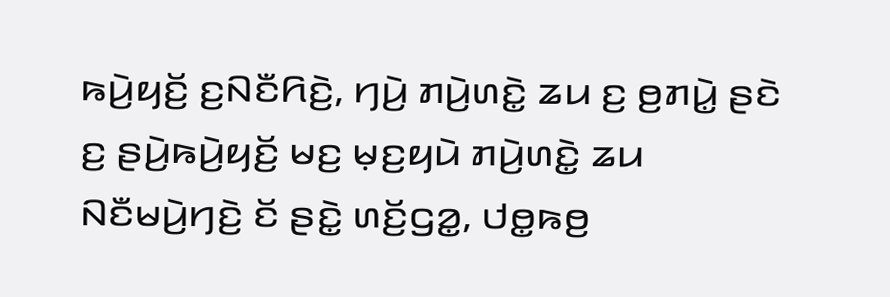ꤒꤣꤧ꤬ꤟꤢꤩ꤬ ꤢ꤬ꤡꤢꤪꤖꤢꤧ꤬, ꤚꤣꤧ꤬ ꤊꤣꤧ꤬ꤛꤢꤧ꤭ ꤘꤣ ꤢ꤬ ꤥ꤬ꤊꤣꤧ꤭ ꤔꤢꤧ ꤢ꤬ ꤔꤣꤧ꤬ꤒꤣꤧ꤬ꤟꤢꤩ꤬ ꤗꤢ꤬ ꤗ꤫ꤢ꤬ꤟꤣꤧ ꤊꤣꤧ꤬ꤛꤢꤧ꤭ ꤘꤣ ꤡꤢꤪꤗꤣꤧ꤬ꤚꤢꤧ꤬ ꤢꤩ ꤔꤢꤧ꤭ ꤛꤢꤩ꤬ꤞꤤ꤭, ꤓꤥ꤭ꤒꤥ꤬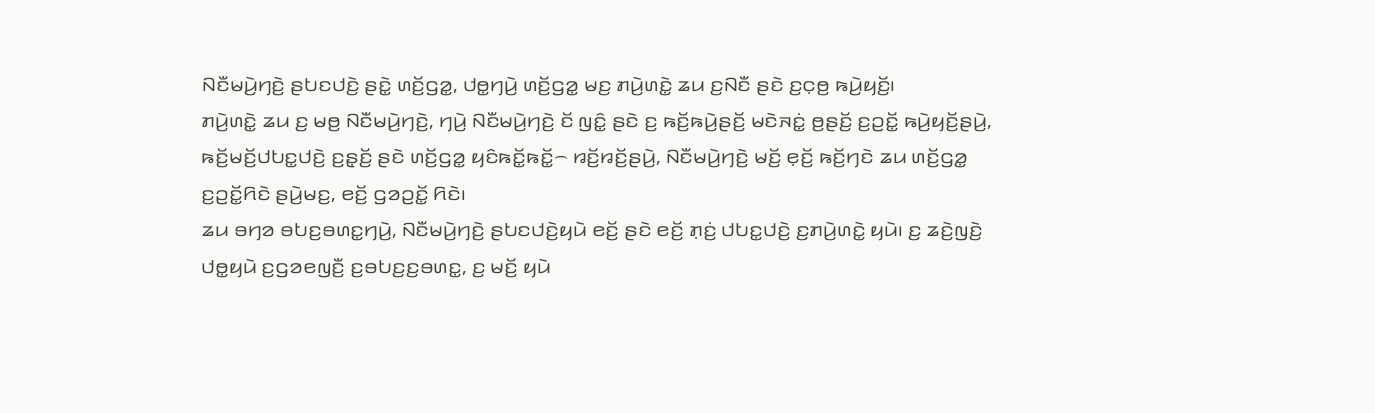ꤡꤢꤪꤗꤣꤧ꤬ꤚꤢꤧ꤬ ꤔꤝꤢꤓꤢꤧ꤬ ꤔꤢꤧ꤭ ꤛꤢꤩ꤬ꤞꤤ꤭, ꤓꤥ꤭ꤚꤣꤧ꤬ ꤛꤢꤩ꤬ꤞꤤ꤭ ꤗꤢ꤬ ꤊꤣꤧ꤬ꤛꤢꤧ꤭ ꤘꤣ ꤢ꤬ꤡꤢꤪ ꤔꤢꤧ ꤢ꤬ꤍ꤫ꤥ꤬ ꤒꤣꤧ꤬ꤟꤢꤩ꤬꤯
ꤊꤣꤧ꤬ꤛꤢꤧ꤭ ꤘꤣ ꤢ꤬ ꤗꤥ꤬ ꤡꤢꤪꤗꤣꤧ꤬ꤚꤢꤧ꤬, ꤚꤣꤧ꤬ ꤡꤢꤪꤗꤣꤧ꤬ꤚꤢꤧ꤬ ꤢꤩ ꤜꤢꤨ꤭ ꤔꤢꤧ ꤢ꤬ ꤒꤢꤩ꤬ꤒꤣꤧ꤬ꤔꤢꤩ꤬ ꤗꤢꤧꤏꤢꤦ꤭ ꤥ꤬ꤔꤢꤩ꤬ ꤢ꤬ꤑꤢꤩ꤭ ꤒꤣꤧ꤬ꤟꤢꤩ꤬ꤔꤣꤧ꤬, ꤒꤢꤩ꤬ꤗꤢꤩ꤬ꤓꤝꤢ꤭ꤓꤢꤧ꤬ ꤢ꤬ꤔ꤫ꤢꤩ꤬ ꤔꤢꤧ ꤛꤢꤩ꤬ꤞꤤ꤭ ꤟꤢꤨꤒꤢꤩ꤭ꤒꤢꤩ꤭꤮ ꤙꤢꤩ꤬ꤙꤢꤩ꤬ꤔꤣꤧ꤬, ꤡꤢꤪꤗꤣꤧ꤬ꤚꤢꤧ꤬ ꤗꤢꤩ꤬ ꤕ꤫ꤢꤩ꤬ ꤒꤢꤩ꤬ꤚꤢꤧ ꤘꤣ ꤛꤢꤩ꤬ꤞꤤ꤭ ꤢ꤬ꤑꤢꤩ꤭ꤖꤢꤧ ꤔꤣꤧ꤬ꤗꤢ꤬, ꤕꤢꤩ꤬ ꤞꤤꤑꤢꤩ꤭ ꤖꤢꤧ꤯
ꤘꤣ ꤋꤚꤤ ꤋꤝꤢ꤬ꤋꤛꤢ꤭ꤚꤣꤧ꤬, ꤡꤢꤪꤗꤣꤧ꤬ꤚꤢꤧ꤬ ꤔꤝꤢꤓꤢꤧ꤬ꤟꤣꤧ ꤕꤢꤩ꤬ ꤔꤢꤧ ꤕꤢꤩ꤬ ꤊ꤫ꤢꤦ꤬ ꤓꤝꤢ꤭ꤓꤢꤧ꤬ ꤢ꤬ꤊꤣꤧ꤬ꤛꤢꤧ꤭ ꤟꤣꤧ꤯ ꤢ꤬ ꤘꤢꤧ꤬ꤜꤢꤧ꤬ ꤓꤥ꤭ꤟꤣꤧ ꤢ꤬ꤞꤤꤕꤜꤢꤪ꤬ ꤢ꤬ꤋꤝꤢ꤬ꤢ꤬ꤋꤛꤢ꤭, ꤢ꤬ ꤗꤢꤩ꤬ ꤟꤣꤧ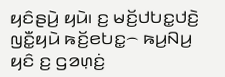ꤟꤢꤨꤔꤣꤧ꤬ ꤟꤣꤧ꤯ ꤢ꤬ ꤗꤢꤩ꤬ꤓꤝꤢ꤭ꤓꤢꤧ꤬ ꤜꤢꤪ꤭ꤟꤣꤧ ꤒꤢꤩ꤬ꤕꤝꤢ꤭꤮ ꤒꤣ꤬ꤡꤣ꤬ ꤟꤢꤨ ꤢ꤬ ꤞꤤꤛ꤫ꤢꤦ꤬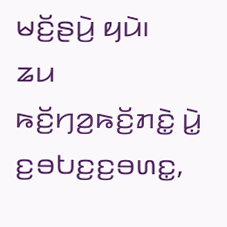ꤗꤢꤩ꤬ꤔꤣꤧ꤬ ꤟꤣꤧ꤯
ꤘꤣ ꤒꤢꤩ꤬ꤚꤤ꤬ꤒꤢꤩ꤬ꤊꤢꤧ꤭ ꤣꤧ꤭ ꤢ꤬ꤋꤝꤢ꤬ꤢ꤬ꤋꤛꤢ꤭,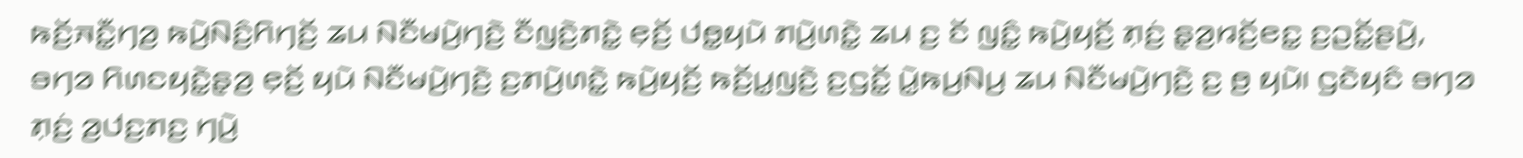ꤒꤢꤩ꤬ꤏꤢꤪ꤭ꤚꤤ꤬ ꤒꤣꤧ꤬ꤡꤢꤨ꤬ꤖꤚꤢꤩ꤬ ꤘꤣ ꤡꤢꤪꤗꤣꤧ꤬ꤚꤢꤧ꤬ ꤢꤪꤜꤢꤧ꤬ꤊꤢꤧ꤭ ꤕ꤫ꤢꤩ꤬ ꤓꤥ꤭ꤟꤣꤧ ꤊꤣꤧ꤬ꤛꤢꤧ꤭ ꤘꤣ ꤢ꤬ ꤢꤩ ꤜꤢꤨ꤭ ꤒꤣꤧ꤬ꤟꤢꤩ꤬ ꤊ꤫ꤢꤦ꤬ ꤔ꤫ꤤ꤬ꤙꤢꤩ꤬ꤕꤢ꤭ ꤢ꤬ꤑꤢꤩ꤭ꤔꤣꤧ꤬, ꤋꤚꤤ ꤖꤛꤢꤟꤢꤧ꤭ꤔ꤫ꤤ꤬ ꤕ꤫ꤢꤩ꤬ ꤟꤣꤧ ꤡꤢꤪꤗꤣꤧ꤬ꤚꤢꤧ꤬ ꤢ꤬ꤊꤣꤧ꤬ꤛꤢꤧ꤭ ꤒꤣꤧ꤬ꤟꤢꤩ꤬ ꤒꤢꤩ꤬ꤣ꤭ꤜꤢꤧ꤬ ꤢ꤬ꤞꤢꤩ꤭ ꤣꤧ꤭ꤒꤣ꤬ꤡꤣ꤬ ꤘꤣ ꤡꤢꤪꤗꤣꤧ꤬ꤚꤢꤧ꤬ ꤢ꤬ ꤥ꤬ ꤟꤣꤧ꤯ ꤞꤢꤧꤟꤢꤨ ꤋꤚꤤ ꤊ꤫ꤢꤦ꤬ ꤤ꤬ꤓꤢ꤬ꤊꤢ꤬ ꤚꤣꤧ꤬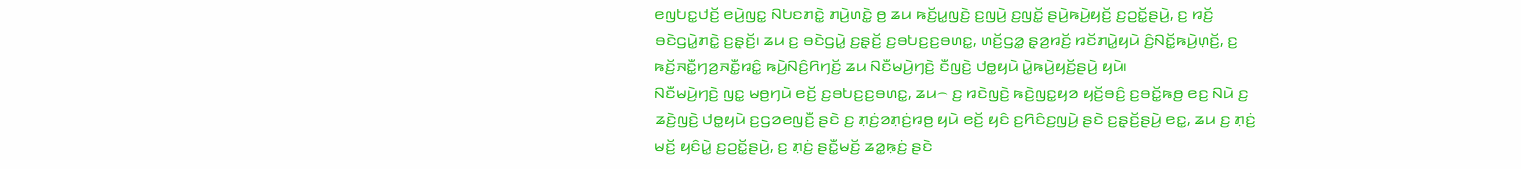ꤕꤜꤝꤢ꤭ꤓꤢꤩ꤬ ꤕꤣꤧ꤬ꤜꤢ꤭ ꤡꤝꤢꤊꤢꤧ꤭ ꤊꤣꤧ꤬ꤛꤢꤧ꤭ ꤥ꤬ ꤘꤣ ꤒꤢꤩ꤬ꤣ꤭ꤜꤢꤧ꤬ ꤢ꤬ꤜꤣꤧ꤬ ꤢ꤬ꤜꤢꤩ꤭ ꤔꤣꤧ꤬ꤒꤣꤧ꤬ꤟꤢꤩ꤬ ꤢ꤬ꤑꤢꤩ꤭ꤔꤣꤧ꤬, ꤢ꤬ ꤙꤢꤩ꤬ ꤋꤢꤧꤞꤣꤧ꤭ꤊꤢꤧ꤭ ꤢ꤬ꤔ꤫ꤢꤩ꤬꤯ ꤘꤣ ꤢ꤬ ꤋꤢꤧꤞꤣꤧ꤭ ꤢ꤬ꤔ꤫ꤢꤩ꤬ ꤢ꤬ꤋꤝꤢ꤬ꤢ꤬ꤋꤛꤢ꤭, ꤛꤢꤩ꤬ꤞꤤ꤭ ꤔ꤫ꤤ꤬ꤙꤢꤩ꤬ ꤙꤢꤩꤊꤣꤧ꤭ꤟꤣꤧ ꤢꤨ꤬ꤡꤢꤩ꤭ꤒꤣꤧ꤬ꤛ꤫ꤢꤩ꤬, ꤢ꤬ ꤒꤢꤩ꤬ꤏꤢꤪ꤭ꤚꤤ꤬ꤏꤢꤪ꤭ꤙꤢꤨ꤭ ꤒꤣꤧ꤬ꤡꤢꤨ꤬ꤖꤚꤢꤩ꤬ ꤘꤣ ꤡꤢꤪꤗꤣꤧ꤬ꤚꤢꤧ꤬ ꤢꤪꤜꤢꤧ꤬ ꤓꤥ꤭ꤟꤣꤧ ꤣꤧ꤭ꤒꤣꤧ꤬ꤟꤢꤩ꤬ꤔꤣꤧ꤬ ꤟꤣꤧ꤯
ꤡꤢꤪꤗꤣꤧ꤬ꤚꤢꤧ꤬ ꤜꤢ꤭ ꤗꤥ꤬ꤚꤣꤧ ꤕꤢꤩ꤬ ꤢ꤬ꤋꤝꤢ꤬ꤢ꤬ꤋꤛꤢ꤭, ꤘꤣ꤮ ꤢ꤬ ꤙꤢꤧꤜꤢꤧ꤬ ꤒꤢꤧ꤬ꤜꤢ꤭ꤟꤤ ꤟꤢꤩ꤬ꤋꤢꤨ꤬ ꤢ꤬ꤋꤢꤩ꤭ꤒꤥ꤬ ꤕꤢ꤬ ꤡꤣꤧ ꤢ꤬ ꤘꤢꤧ꤬ꤜꤢꤧ꤬ ꤓꤥ꤭ꤟꤣꤧ ꤢ꤬ꤞꤤꤕꤜꤢꤪ꤬ ꤔꤢꤧ ꤢ꤬ ꤊ꤫ꤢꤦ꤬ꤤꤊ꤫ꤢꤦ꤬ꤙꤥ꤬ ꤟꤣꤧ ꤕꤢꤩ꤬ ꤟꤢꤨ ꤢ꤬ꤖꤢꤨꤢ꤬ꤜꤣꤧ꤬ ꤔꤢꤧ ꤢ꤬ꤔ꤫ꤢꤩ꤬ꤔꤣꤧ꤬ ꤕꤢ꤭, ꤘꤣ ꤢ꤬ ꤊ꤫ꤢꤦ꤬ ꤗꤢꤩ꤬ ꤟꤢꤨꤣꤧ꤭ ꤢ꤬ꤑꤢꤩ꤭ꤔꤣꤧ꤬, ꤢ꤬ ꤊ꤫ꤢꤦ꤬ ꤔꤢꤪ꤭ꤗꤢꤩ꤬ ꤘꤤ꤭ꤒ꤫ꤢꤦ꤬ ꤔꤢꤧ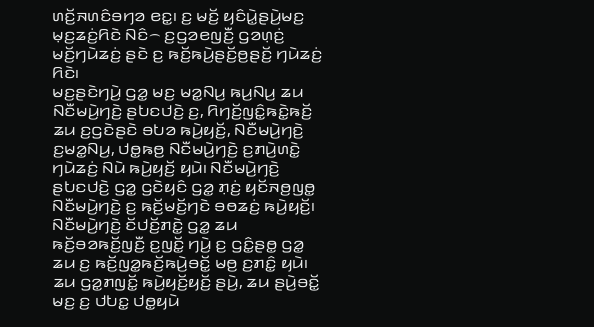ꤛꤢꤩ꤬ꤏꤛꤢꤨꤋꤚꤤ ꤕꤢ꤭꤯ ꤢ꤬ ꤗꤢꤩ꤬ ꤟꤢꤨꤣꤧ꤭ꤔꤣꤧ꤬ꤗꤢ꤬ ꤗ꤫ꤢ꤬ꤘꤢꤦ꤬ꤖꤢꤧ ꤡꤢꤨ꤮ ꤢ꤬ꤞꤤꤕꤜꤢꤪ꤬ ꤞꤤꤛ꤫ꤢꤦ꤬ ꤗꤢꤩ꤬ꤚꤣꤧꤘꤢꤦ꤬ ꤔꤢꤧ ꤢ꤬ ꤒꤢꤩ꤬ꤒꤣꤧ꤬ꤔꤢꤩ꤬ꤥ꤬ꤔꤢꤩ꤬ ꤚꤣꤧꤘꤢꤦ꤬ ꤖꤢꤧ꤯
ꤗꤢ꤬ꤔꤢꤧꤚꤣꤧ꤬ ꤞꤤ꤭ ꤗꤢ꤬ ꤗꤤ꤭ꤡꤣ꤬ ꤒꤣ꤬ꤡꤣ꤬ ꤘꤣ ꤡꤢꤪꤗꤣꤧ꤬ꤚꤢꤧ꤬ ꤔꤝꤢꤓꤢꤧ꤬ ꤢ꤬, ꤖꤚꤢꤩ꤬ꤜꤢꤨ꤭ꤒꤢꤧ꤭ꤒꤢꤩ꤬ ꤘꤣ ꤢ꤬ꤞꤢꤧꤔꤢꤧ ꤋꤝꤤ ꤒꤣꤧ꤬ꤟꤢꤩ꤬, ꤡꤢꤪꤗꤣꤧ꤬ꤚꤢꤧ꤬ ꤢ꤬ꤗꤤ꤭ꤡꤣ꤬, ꤓꤥ꤭ꤒꤥ꤬ ꤡꤢꤪꤗꤣꤧ꤬ꤚꤢꤧ꤬ ꤢ꤬ꤊꤣꤧ꤬ꤛꤢꤧ꤭ ꤚꤣꤧꤘꤢꤦ꤬ ꤡꤣꤧ ꤒꤣꤧ꤬ꤟꤢꤩ꤬ ꤟꤣꤧ꤯ ꤡꤢꤪꤗꤣꤧ꤬ꤚꤢꤧ꤬ ꤔꤝꤢꤓꤢꤧ꤬ ꤞꤤ꤭ ꤞꤢꤧꤟꤢꤨ ꤞꤤ꤭ ꤊ꤫ꤢꤦ꤬ ꤟꤢꤩꤏꤥ꤬ꤜꤥ꤭ ꤡꤢꤪꤗꤣꤧ꤬ꤚꤢꤧ꤬ ꤢ꤬ ꤒꤢꤩ꤬ꤗꤢꤩ꤬ꤚꤢꤧ ꤋꤥꤘꤢꤦ꤬ ꤒꤣꤧ꤬ꤟꤢꤩ꤬꤯ ꤡꤢꤪꤗꤣꤧ꤬ꤚꤢꤧ꤬ ꤢꤩꤓꤢꤩ꤬ꤊꤢꤧ꤭ ꤞꤤ꤭ ꤘꤣ ꤒꤢꤩ꤬ꤋꤤꤒꤢꤩ꤬ꤜꤢꤪ꤬ ꤢ꤬ꤜꤢꤩ꤭ ꤚꤣꤧ꤬ ꤢ꤬ ꤞꤢꤨ꤭ꤔꤥ꤭ ꤞꤤ꤭ ꤘꤣ ꤢ꤬ ꤒꤢꤩ꤬ꤜꤤ꤭ꤒꤢꤩ꤬ꤒꤣꤧ꤬ꤋꤢꤩ꤭ ꤗꤥ꤬ ꤢ꤬ꤊꤢꤨ꤭ ꤟꤣꤧ꤯
ꤘꤣ ꤞꤤ꤭ꤊꤜꤢꤩ꤭ ꤒꤣꤧ꤬ꤟꤢꤩ꤬ꤟꤢꤩ꤬ ꤔꤣꤧ꤬, ꤘꤣ ꤔꤣꤧ꤬ꤋꤢꤩ꤭ ꤗꤢ꤬ ꤢ꤬ ꤓꤝꤢ꤭ ꤓꤥ꤭ꤟꤣꤧ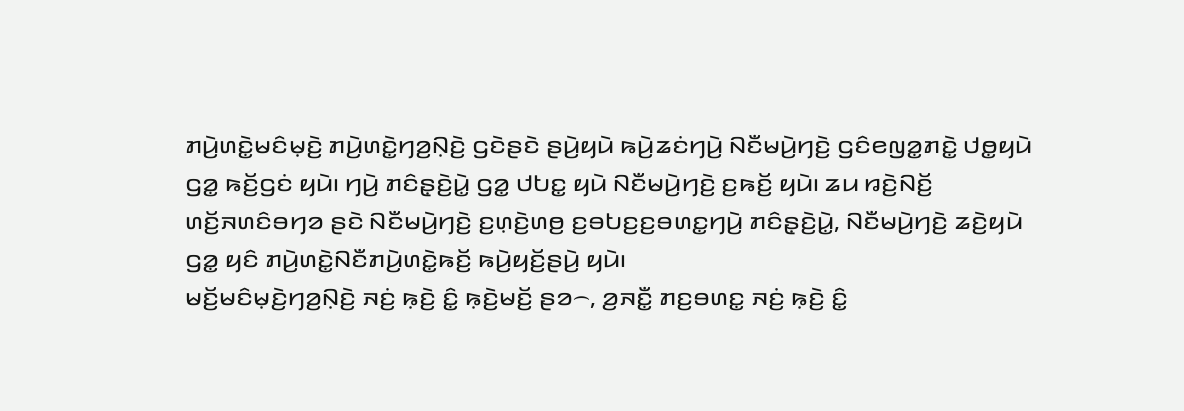ꤊꤣꤧ꤬ꤛꤢꤧ꤭ꤗꤢꤨꤗ꤫ꤢꤧ꤬ ꤊꤣꤧ꤬ꤛꤢꤧ꤭ꤚꤤ꤬ꤡ꤫ꤢꤧ꤬ ꤞꤢꤧꤔꤢꤧ ꤔꤣꤧ꤬ꤟꤣꤧ ꤒꤣꤧ꤬ꤘꤢꤦꤚꤣꤧ꤬ ꤡꤢꤪꤗꤣꤧ꤬ꤚꤢꤧ꤬ ꤞꤢꤨꤕꤜꤤ꤭ꤊꤢꤧ꤭ ꤓꤥ꤭ꤟꤣꤧ ꤞꤤ꤭ ꤒꤢꤩ꤬ꤞꤢꤦ ꤟꤣꤧ꤯ ꤚꤣꤧ꤬ ꤊꤢꤨꤔ꤫ꤢꤧ꤬ꤣꤧ꤭ ꤞꤤ꤭ ꤓꤝꤢ꤭ ꤟꤣꤧ ꤡꤢꤪꤗꤣꤧ꤬ꤚꤢꤧ꤬ ꤢ꤬ꤒꤢꤩ꤬ ꤟꤣꤧ꤯ ꤘꤣ ꤙꤢꤧ꤬ꤡꤢꤩ꤬ ꤛꤢꤩ꤬ꤏꤛꤢꤨꤋꤚꤤ ꤔꤢꤧ ꤡꤢꤪꤗꤣꤧ꤬ꤚꤢꤧ꤬ ꤢ꤬ꤛ꤫ꤢꤧ꤬ꤛꤥ꤬ ꤢ꤬ꤋꤝꤢ꤬ꤢ꤬ꤋꤛꤢ꤭ꤚꤣꤧ꤬ ꤊꤢꤨꤔ꤫ꤢꤧ꤬ꤣꤧ꤭, ꤡꤢꤪꤗꤣꤧ꤬ꤚꤢꤧ꤬ ꤘꤢꤧ꤬ꤟꤣꤧ ꤞꤤ꤭ ꤟꤢꤨ ꤊꤣꤧ꤬ꤛꤢꤧ꤭ꤡꤢꤪꤊꤣꤧ꤬ꤛꤢꤧ꤭ꤒꤢꤩ꤬ ꤒꤣꤧ꤬ꤟꤢꤩ꤬ꤔꤣꤧ꤬ ꤟꤣꤧ꤯
ꤗꤢꤩ꤬ꤗꤢꤨꤗ꤫ꤢꤧ꤬ꤚꤤ꤬ꤡ꤫ꤢꤧ꤬ ꤏꤢꤦ꤬ ꤒ꤫ꤢꤧ꤬ ꤢꤨ꤭ ꤒ꤫ꤢꤧ꤬ꤗꤢꤩ꤬ ꤔꤤ꤮, ꤤ꤬ꤏꤢꤪ꤭ ꤊꤢ꤬ꤋꤛꤢ꤭ ꤏꤢꤦ꤬ ꤒ꤫ꤢꤧ꤬ ꤢꤨ꤭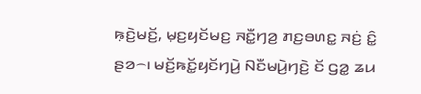ꤒ꤫ꤢꤧ꤬ꤗꤢꤩ꤬, ꤗ꤫ꤢ꤬ꤟꤢꤩꤗꤢ꤬ ꤏꤢꤪ꤭ꤚꤤ꤬ ꤊꤢ꤬ꤋꤛꤢ꤭ ꤏꤢꤦ꤬ ꤢꤨ꤭ ꤔꤤ꤮꤯ ꤗꤢꤩ꤬ꤒꤢꤩ꤭ꤟꤢꤩꤚꤣꤧ꤬ ꤡꤢꤪꤗꤣꤧ꤬ꤚꤢꤧ꤬ ꤢꤩ ꤞꤤ꤭ ꤘꤣ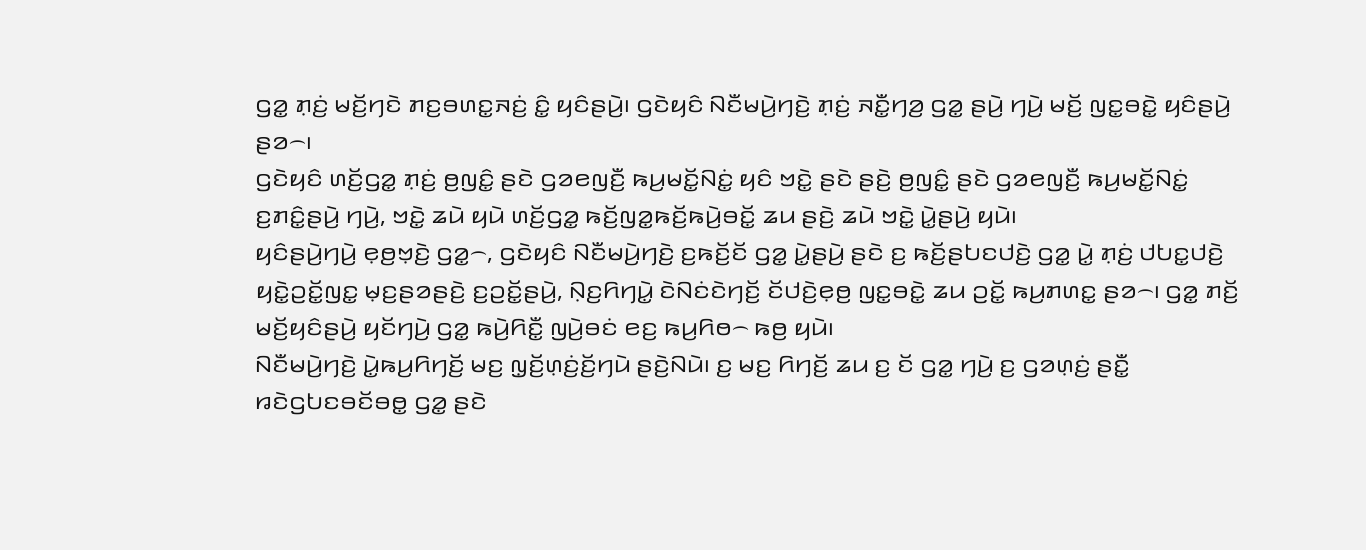ꤞꤤ꤭ ꤊ꤫ꤢꤦ꤬ ꤗꤢꤩ꤬ꤚꤢꤧ ꤊꤢ꤬ꤋꤛꤢ꤭ꤏꤢꤦ꤬ ꤢꤨ꤭ ꤟꤢꤨꤔꤣꤧ꤬꤯ ꤞꤢꤧꤟꤢꤨ ꤡꤢꤪꤗꤣꤧ꤬ꤚꤢꤧ꤬ ꤊ꤫ꤢꤦ꤬ ꤏꤢꤪ꤭ꤚꤤ꤬ ꤞꤤ꤭ ꤔꤣꤧ꤬ ꤚꤣꤧ꤬ ꤗꤢꤩ꤬ ꤜꤢ꤭ꤋꤢꤧ꤭ ꤟꤢꤨꤔꤣꤧ꤬ ꤔꤤ꤮꤯
ꤞꤢꤧꤟꤢꤨ ꤛꤢꤩ꤬ꤞꤤ꤭ ꤊ꤫ꤢꤦ꤬ ꤥ꤬ꤜꤢꤨ꤭ ꤔꤢꤧ ꤞꤤꤕꤜꤢꤪ꤬ ꤒꤣ꤬ꤗꤢꤩ꤭ꤡꤢꤦ꤭ ꤟꤢꤨ ꤠꤢꤧ꤭ ꤔꤢꤧ ꤔꤢꤧ꤬ ꤥ꤬ꤜꤢꤨ꤭ ꤔꤢꤧ ꤞꤤꤕꤜꤢꤪ꤬ ꤒꤣ꤬ꤗꤢꤩ꤭ꤡꤢꤦ꤭ ꤢ꤬ꤊꤢꤨ꤭ꤔꤣꤧ꤬ ꤚꤣꤧ꤬, ꤠꤢꤧ꤭ ꤘꤣꤧ ꤟꤣꤧ ꤛꤢꤩ꤬ꤞꤤ꤭ ꤒꤢꤩ꤬ꤜꤤ꤭ꤒꤢꤩ꤬ꤒꤣꤧ꤬ꤋꤢꤩ꤭ ꤘꤣ ꤔꤢꤧ꤬ ꤘꤣꤧ ꤠꤢꤧ꤭ ꤣꤧ꤭ꤔꤣꤧ꤬ ꤟꤣꤧ꤯
ꤟꤢꤨꤔꤣꤧ꤬ꤚꤣꤧ꤬ ꤕ꤫ꤥ꤬ꤠ꤫ꤢꤧ꤬ ꤞꤤ꤭꤮, ꤞꤢꤧꤟꤢꤨ ꤡꤢꤪꤗꤣꤧ꤬ꤚꤢꤧ꤬ ꤢ꤬ꤒꤢꤩ꤬ꤢꤩ ꤞꤤ꤭ ꤣꤧ꤭ꤔꤣꤧ꤬ ꤔꤢꤧ ꤢ꤬ ꤒꤢꤩ꤬ꤔꤝꤢꤓꤢꤧ꤬ ꤞꤤ꤭ ꤣꤧ꤭ ꤊ꤫ꤢꤦ꤬ ꤓꤝꤢ꤭ꤓꤢꤧ꤬ ꤟꤢꤧ꤭ꤑꤢꤩ꤭ꤜꤢ꤭ ꤗ꤫ꤢ꤬ꤔꤤꤔꤢꤧ꤬ ꤢ꤬ꤑꤢꤩ꤭ꤔꤣꤧ꤬, ꤡ꤫ꤢ꤬ꤖꤚꤣꤧ꤭ ꤢꤧꤡꤢꤦꤢꤧꤚꤢꤩ꤬ ꤢꤩꤓꤢꤧ꤬ꤕ꤫ꤥ꤬ ꤜꤢ꤭ꤋꤢꤧ꤭ ꤘꤣ ꤑꤢꤩ꤭ ꤒꤣ꤬ꤊꤛꤢ꤭ ꤔꤤ꤮꤯ ꤞꤤ꤭ ꤊꤢꤩ꤬ ꤗꤢꤩ꤬ꤟꤢꤨꤔꤣꤧ꤬ ꤟꤢꤩꤚꤣꤧ꤬ ꤞꤤ꤭ ꤒꤣꤧ꤬ꤖꤢꤪ꤭ ꤜꤣꤧ꤬ꤋꤢꤦ ꤕꤢ꤬ ꤒꤣ꤬ꤖꤥ꤮ ꤒꤥ꤬ ꤟꤣꤧ꤯
ꤡꤢꤪꤗꤣꤧ꤬ꤚꤢꤧ꤬ ꤣꤧ꤭ꤒꤣ꤬ꤖꤚꤢꤩ꤬ ꤗꤢ꤬ ꤜ꤫ꤢꤩ꤬ꤛ꤫ꤢꤦ꤬ꤢꤩ꤬ꤚꤣꤧ ꤔꤢꤧ꤬ꤡꤣꤧ꤯ ꤢ꤬ ꤗꤢ꤬ ꤖꤚꤢꤩ꤬ ꤘꤣ ꤢ꤬ ꤢꤩ ꤞꤤ꤭ ꤚꤣꤧ꤬ ꤢ꤬ ꤞꤤꤛ꤫ꤢꤦ꤬ ꤔꤢꤪ꤭ ꤙꤢꤧꤞꤝꤢꤋꤢꤩꤋꤥ꤭ ꤞꤤ꤭ ꤔꤢꤧ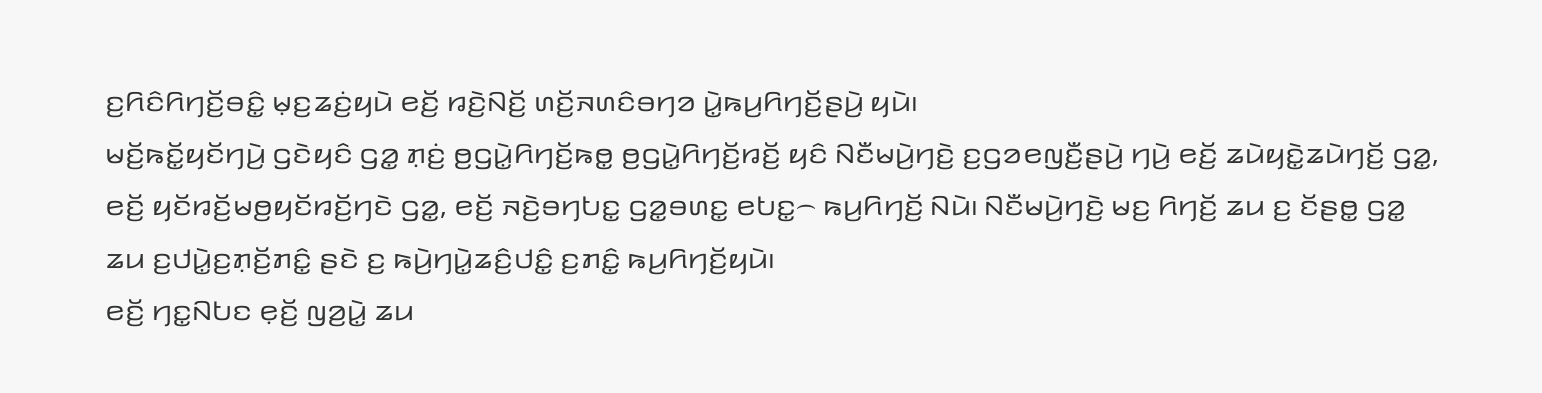ꤢ꤬ꤖꤢꤨꤖꤚꤢꤩ꤬ꤋꤢꤨ꤭ ꤗ꤫ꤢ꤬ꤘꤢꤦ꤬ꤟꤣꤧ ꤕꤢꤩ꤬ ꤙꤢꤧ꤬ꤡꤢꤩ꤬ ꤛꤢꤩ꤬ꤏꤛꤢꤨꤋꤚꤤ ꤣꤧ꤭ꤒꤣ꤬ꤖꤚꤢꤩ꤬ꤔꤣꤧ꤬ ꤟꤣꤧ꤯
ꤗꤢꤩ꤬ꤒꤢꤩ꤭ꤟꤢꤩꤚꤣꤧ꤬ ꤞꤢꤧꤟꤢꤨ ꤞꤤ꤭ ꤊ꤫ꤢꤦ꤬ ꤥ꤬ꤞꤣꤧ꤭ꤖꤚꤢꤩ꤬ꤒꤥ꤭ ꤥ꤬ꤞꤣꤧ꤭ꤖꤚꤢꤩ꤬ꤙꤢꤩ꤬ ꤟꤢꤨ ꤡꤢꤪꤗꤣꤧ꤬ꤚꤢꤧ꤬ ꤢ꤬ꤞꤤꤕꤜꤢꤪ꤬ꤔꤣꤧ꤬ ꤚꤣꤧ꤬ ꤕꤢꤩ꤬ ꤘꤣꤧꤟꤢꤧ꤭ꤘꤣꤧꤚꤢꤩ꤬ ꤞꤤ꤭, ꤕꤢꤩ꤬ ꤟꤢꤩꤙꤢꤩ꤬ꤗꤥ꤬ꤟꤢꤩꤙꤢꤩ꤬ꤚꤢꤧ ꤞꤤ꤭, ꤕꤢꤩ꤬ ꤏꤢꤧ꤬ꤋꤚꤝꤢ꤭ ꤞꤤ꤭ꤋꤛꤢ꤭ ꤕꤝꤢ꤭꤮ ꤒꤣ꤬ꤖꤚꤢꤩ꤬ ꤡꤣꤧ꤯ ꤡꤢꤪꤗꤣꤧ꤬ꤚꤢꤧ꤬ ꤗꤢ꤬ ꤖꤚꤢꤩ꤬ ꤘꤣ ꤢ꤬ ꤢꤩꤔꤥ꤭ ꤞꤤ꤭ ꤘꤣ ꤢ꤬ꤓꤣꤧ꤭ꤢ꤬ꤊ꤫ꤢꤩ꤬ꤊꤢꤨ꤭ ꤔꤢꤧ ꤢ꤬ ꤒꤣꤧ꤬ꤚꤣꤧ꤭ꤘꤢꤨ꤬ꤓꤢꤨ꤭ ꤢ꤬ꤊꤢꤨ꤭ ꤒꤣ꤬ꤖꤚꤢꤩ꤬ꤟꤣꤧ꤯
ꤕꤢꤩ꤬ ꤚꤢ꤭ꤡꤝꤢ ꤕ꤫ꤢꤩ꤬ ꤜꤤ꤬ꤣꤧ꤭ ꤘꤣ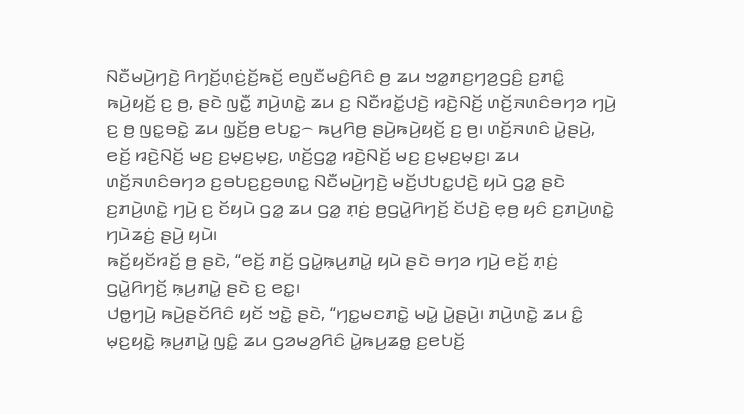ꤡꤢꤪꤗꤣꤧ꤬ꤚꤢꤧ꤬ ꤖꤚꤢꤩ꤬ꤛ꤫ꤢꤦ꤬ꤢꤩ꤬ꤒꤢꤩ꤬ ꤕꤜꤢꤪꤗꤢꤨ꤬ꤖꤢꤨ ꤥ꤬ ꤘꤣ ꤠꤤ꤭ꤊꤢ꤬ꤚꤤ꤬ꤞꤢꤨ꤬ ꤢ꤬ꤊꤢꤨ꤭ ꤒꤣꤧ꤬ꤟꤢꤩ꤬ ꤢ꤬ ꤥ꤬, ꤔꤢꤧ ꤜꤢꤪ꤭ ꤊꤣꤧ꤬ꤛꤢꤧ꤭ ꤘꤣ ꤢ꤬ ꤡꤢꤪꤙꤢꤩ꤭ꤓꤢꤧ꤬ ꤙꤢꤧ꤬ꤡꤢꤩ꤬ ꤛꤢꤩ꤬ꤏꤛꤢꤨꤋꤚꤤ ꤚꤣꤧ꤬ ꤢ꤬ ꤥ꤬ ꤜꤢ꤭ꤋꤢꤧ꤭ ꤘꤣ ꤜ꤫ꤢꤩ꤬ꤥ꤬ ꤕꤝꤢ꤭꤮ ꤒꤣ꤬ꤖꤥ꤬ ꤔꤣꤧ꤬ꤒꤣꤧ꤬ꤟꤢꤩ꤬ ꤢ꤬ ꤥ꤬꤯ ꤛꤢꤩ꤬ꤏꤛꤢꤨ ꤣꤧ꤭ꤔꤣꤧ꤬, ꤕꤢꤩ꤬ ꤙꤢꤧ꤬ꤡꤢꤩ꤬ ꤗꤢ꤬ ꤢ꤬ꤗ꤫ꤢ꤬ꤗ꤫ꤢ꤬, ꤛꤢꤩ꤬ꤞꤤ꤭ ꤙꤢꤧ꤬ꤡꤢꤩ꤬ ꤗꤢ꤬ ꤢ꤬ꤗ꤫ꤢ꤬ꤗ꤫ꤢ꤬꤯ ꤘꤣ ꤛꤢꤩ꤬ꤏꤛꤢꤨꤋꤚꤤ ꤢ꤬ꤋꤝꤢ꤬ꤢ꤬ꤋꤛꤢ꤭ ꤡꤢꤪꤗꤣꤧ꤬ꤚꤢꤧ꤬ ꤗꤢꤩ꤬ꤓꤝꤢ꤭ꤓꤢꤧ꤬ ꤟꤣꤧ ꤞꤤ꤭ ꤔꤢꤧ ꤢ꤬ꤊꤣꤧ꤬ꤛꤢꤧ꤭ ꤚꤣꤧ꤬ ꤢ꤬ ꤢꤩꤟꤣꤧ ꤞꤤ꤭ ꤘꤣ ꤞꤤ꤭ ꤊ꤫ꤢꤦ꤬ ꤥ꤬ꤞꤣꤧ꤭ꤖꤚꤢꤩ꤬ ꤢꤩꤓꤢꤧ꤬ ꤕ꤫ꤥ꤬ ꤟꤢꤨ ꤢ꤬ꤊꤣꤧ꤬ꤛꤢꤧ꤭ ꤚꤣꤧꤘꤢꤦ꤬ ꤔꤣꤧ꤬ ꤟꤣꤧ꤯
ꤒꤢꤩ꤬ꤟꤢꤩꤙꤢꤩ꤬ ꤥ꤬ ꤔꤢꤧ, “ꤕꤢꤩ꤬ ꤊꤢꤩ꤬ ꤞꤣꤧ꤭ꤒ꤫ꤣ꤬ꤊꤣꤧ꤭ ꤟꤣꤧ ꤔꤢꤧ ꤋꤚꤤ ꤚꤣꤧ꤬ ꤕꤢꤩ꤬ ꤊ꤫ꤢꤦ꤬ ꤞꤣꤧ꤭ꤖꤚꤢꤩ꤬ ꤒ꤫ꤣ꤬ꤊꤣꤧ꤭ ꤔꤢꤧ ꤢ꤬ ꤕꤢ꤭꤯
ꤓꤥ꤭ꤚꤣꤧ꤬ ꤒꤣꤧ꤬ꤔꤢꤩꤖꤢꤨ ꤟꤢꤩ ꤠꤢꤧ꤭ ꤔꤢꤧ, “ꤚꤢ꤭ꤗꤢꤊꤢꤧ꤭ ꤗꤣꤧ꤭ ꤣꤧ꤭ꤔꤣꤧ꤬꤯ ꤊꤣꤧ꤬ꤛꤢꤧ꤭ ꤘꤣ ꤢꤨ꤭ ꤗ꤫ꤢ꤬ꤟꤢꤧ꤭ ꤒ꤫ꤣ꤬ꤊꤣꤧ꤭ ꤜꤢꤨ꤭ ꤘꤣ ꤞꤤꤗꤤ꤬ꤖꤢꤨ ꤣꤧ꤭ꤒꤣ꤬ꤘꤥ꤭ ꤢ꤬ꤕꤝꤢꤩ꤬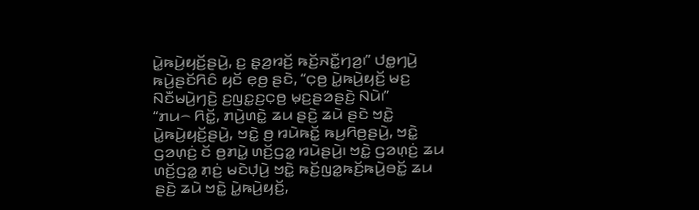ꤣꤧ꤭ꤒꤣꤧ꤬ꤟꤢꤩ꤬ꤔꤣꤧ꤬, ꤢ꤬ ꤔ꤫ꤤ꤬ꤙꤢꤩ꤬ ꤒꤢꤩ꤬ꤏꤢꤪ꤭ꤚꤤ꤬꤯” ꤓꤥ꤭ꤚꤣꤧ꤬ ꤒꤣꤧ꤬ꤔꤢꤩꤖꤢꤨ ꤟꤢꤩ ꤕ꤫ꤥ꤬ ꤔꤢꤧ, “ꤍ꤫ꤥ꤬ ꤣꤧ꤭ꤒꤣꤧ꤬ꤟꤢꤩ꤬ ꤗꤢ꤬ ꤡꤢꤪꤗꤣꤧ꤬ꤚꤢꤧ꤬ ꤢ꤬ꤜꤢ꤭ꤢ꤬ꤍ꤫ꤥ꤬ ꤗ꤫ꤢ꤬ꤔꤤꤔꤢꤧ꤬ ꤡꤣꤧ꤯”
“ꤊꤣ꤮ ꤖꤢꤩ꤭, ꤊꤣꤧ꤬ꤛꤢꤧ꤭ ꤘꤣ ꤔꤢꤧ꤬ ꤘꤣꤧ ꤔꤢꤧ ꤠꤢꤧ꤭ ꤣꤧ꤭ꤒꤣꤧ꤬ꤟꤢꤩ꤬ꤔꤣꤧ꤬, ꤠꤢꤧ꤭ ꤥ꤬ ꤙꤣꤧꤒꤢꤩ꤭ ꤒꤣ꤬ꤖꤥ꤬ꤔꤣꤧ꤬, ꤠꤢꤧ꤭ ꤞꤤꤛ꤫ꤢꤦ꤬ ꤢꤩ ꤥ꤬ꤊꤣꤧ꤭ ꤛꤢꤩ꤬ꤞꤤ꤭ ꤙꤣꤧꤔꤣꤧ꤬꤯ ꤠꤢꤧ꤭ ꤞꤤꤛ꤫ꤢꤦ꤬ ꤘꤣ ꤛꤢꤩ꤬ꤞꤤ꤭ ꤊ꤫ꤢꤦ꤬ ꤗꤢꤧꤓ꤫ꤣꤧ꤬ ꤠꤢꤧ꤭ ꤒꤢꤩ꤬ꤜꤤ꤭ꤒꤢꤩ꤬ꤒꤣꤧ꤬ꤋꤢꤩ꤭ ꤘꤣ ꤔꤢꤧ꤬ ꤘꤣꤧ ꤠꤢꤧ꤭ ꤣꤧ꤭ꤒꤣꤧ꤬ꤟꤢꤩ꤬,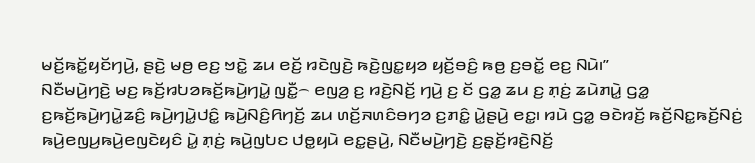ꤗꤢꤩ꤬ꤒꤢꤩ꤭ꤟꤢꤩꤚꤣꤧ꤬, ꤔꤢꤧ꤬ ꤗꤥ꤬ ꤕꤢ꤬ ꤠꤢꤧ꤭ ꤘꤣ ꤕꤢꤩ꤬ ꤙꤢꤧꤜꤢꤧ꤬ ꤒꤢꤧ꤬ꤜꤢ꤭ꤟꤤ ꤟꤢꤩ꤬ꤋꤢꤨ꤬ ꤒꤥ꤬ ꤢ꤬ꤋꤢꤩ꤭ ꤕꤢ꤬ ꤡꤣꤧ꤯”
ꤡꤢꤪꤗꤣꤧ꤬ꤚꤢꤧ꤬ ꤗꤢ꤬ ꤒꤢꤩ꤬ꤙꤝꤤꤒꤢꤩ꤬ꤒꤣꤧ꤬ꤚꤣꤧ꤭ ꤜꤢꤪ꤭꤮ ꤕꤜꤤ꤬ ꤢ꤬ ꤙꤢꤧ꤬ꤡꤢꤩ꤬ ꤚꤣꤧ꤬ ꤢ꤬ ꤢꤩ ꤞꤤ꤭ ꤘꤣ ꤢ꤬ ꤊ꤫ꤢꤦ꤬ ꤘꤣꤧꤊꤣꤧ꤭ ꤞꤤ꤭ ꤢ꤬ꤒꤢꤩ꤬ꤒꤣꤧ꤬ꤚꤣꤧ꤭ꤘꤢꤨ꤬ ꤒꤣꤧ꤬ꤚꤣꤧ꤭ꤓꤢꤨ꤭ ꤒꤣꤧ꤬ꤡꤢꤨ꤬ꤖꤚꤢꤩ꤬ ꤘꤣ ꤛꤢꤩ꤬ꤏꤛꤢꤨꤋꤚꤤ ꤢ꤬ꤊꤢꤨ꤭ ꤣꤧ꤭ꤔꤣꤧ꤬ ꤕꤢ꤭꤯ ꤙꤣꤧ ꤞꤤ꤭ ꤋꤢꤧꤙꤢꤩ꤬ ꤒꤢꤩ꤬ꤡꤢ꤭ꤒꤢꤩ꤬ꤡꤢꤦ꤬ ꤒꤣꤧ꤬ꤕꤜꤣ꤬ꤒꤣꤧ꤬ꤕꤜꤢꤧꤟꤢꤨ ꤣꤧ꤭ ꤊ꤫ꤢꤦ꤬ ꤒꤣꤧ꤬ꤜꤝꤢ ꤓꤥ꤭ꤟꤣꤧ ꤕꤢ꤭ꤔꤣꤧ꤬, ꤡꤢꤪꤗꤣꤧ꤬ꤚꤢꤧ꤬ ꤢ꤬ꤔ꤫ꤢꤩ꤬ꤙꤢꤧ꤬ꤡꤢꤩ꤬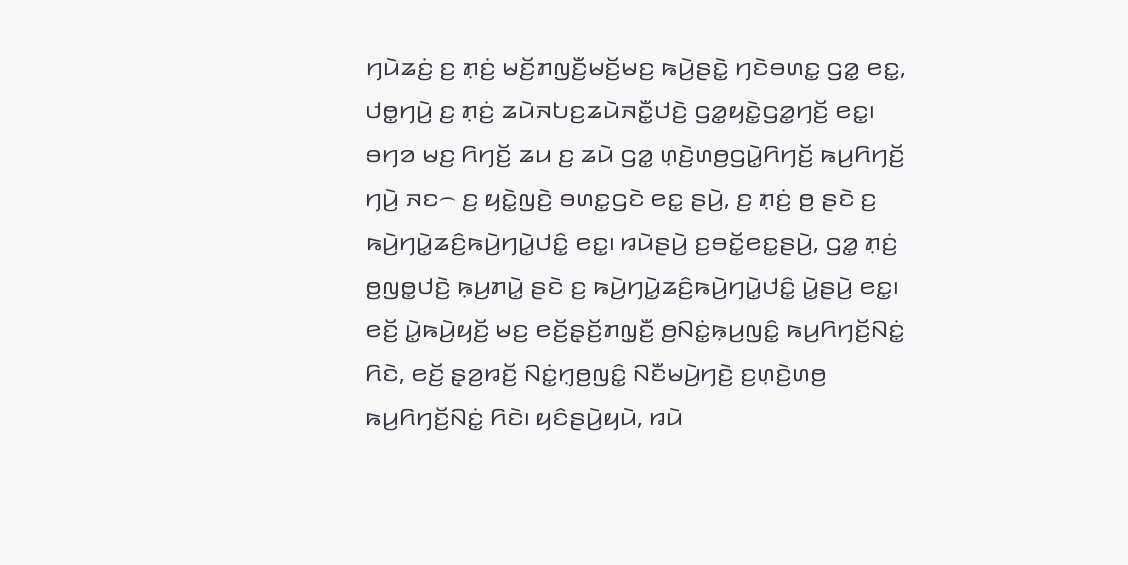ꤚꤣꤧꤘꤢꤦ꤬ ꤢ꤬ ꤊ꤫ꤢꤦ꤬ ꤗꤢꤩ꤬ꤊꤜꤢꤪ꤬ꤗꤢꤩ꤬ꤗꤢ꤬ ꤒꤣꤧ꤬ꤔꤢꤧ꤭ ꤚꤢꤧꤋꤛꤢ꤭ ꤞꤤ꤭ ꤕꤢ꤭, ꤓꤥ꤭ꤚꤣꤧ꤬ ꤢ꤬ ꤊ꤫ꤢꤦ꤬ ꤘꤣꤧꤏꤝꤢ꤬ꤘꤣꤧꤏꤢꤪ꤭ꤓꤢꤧ꤬ ꤞꤤ꤭ꤟꤢꤧ꤭ꤞꤤ꤭ꤚꤢꤩ꤬ ꤕꤢ꤭꤯
ꤋꤚꤤ ꤗꤢ꤬ ꤖꤚꤢꤩ꤬ ꤘꤣ ꤢ꤬ ꤘꤣꤧ ꤞꤤ꤭ ꤛ꤫ꤢꤧ꤬ꤛꤥ꤬ꤞꤣꤧ꤭ꤖꤚꤢꤩ꤬ ꤒꤣ꤬ꤖꤚꤢꤩ꤬ ꤚꤣꤧ꤬ ꤏꤢ꤮ ꤢ꤬ ꤟꤢꤧ꤭ꤜꤢꤧ꤬ ꤋꤛꤢ꤭ꤞꤢꤧ ꤕꤢ꤭ ꤔꤣꤧ꤬, ꤢ꤬ ꤊ꤫ꤢꤦ꤬ ꤥ꤬ ꤔꤢꤧ ꤢ꤬ ꤒꤣꤧ꤬ꤚꤣꤧ꤭ꤘꤢꤨ꤬ꤒꤣꤧ꤬ꤚꤣꤧ꤭ꤓꤢꤨ꤭ ꤕꤢ꤭꤯ ꤙꤣꤧꤔꤣꤧ꤬ ꤢ꤬ꤋꤢꤩ꤭ꤕꤢ꤭ꤔꤣꤧ꤬, ꤞꤤ꤭ ꤊ꤫ꤢꤦ꤬ ꤥ꤬ꤜꤥ꤭ꤓꤢꤧ꤬ ꤒ꤫ꤣ꤬ꤊꤣꤧ꤭ ꤔꤢꤧ ꤢ꤬ ꤒꤣꤧ꤬ꤚꤣꤧ꤭ꤘꤢꤨ꤬ꤒꤣꤧ꤬ꤚꤣꤧ꤭ꤓꤢꤨ꤭ ꤣꤧ꤭ꤔꤣꤧ꤬ ꤕꤢ꤭꤯
ꤕꤢꤩ꤬ ꤣꤧ꤭ꤒꤣꤧ꤬ꤟꤢꤩ꤬ ꤗꤢ꤬ ꤕꤢꤩ꤬ꤔ꤫ꤢꤩ꤬ꤊꤜ꤫ꤢꤪ꤬ ꤥ꤬ꤡꤢꤦ꤭ꤒ꤫ꤣ꤬ꤜꤢꤨ꤭ ꤒꤣ꤬ꤖꤚꤢꤩ꤬ꤡꤢꤦ꤭ ꤖꤢꤧ, ꤕꤢꤩ꤬ ꤔ꤫ꤤ꤬ꤙꤢꤩ꤬ ꤡꤢꤦ꤭ꤚ꤫ꤥ꤬ꤜꤢꤨ꤭ ꤡꤢꤪꤗꤣꤧ꤬ꤚꤢꤧ꤬ ꤢ꤬ꤛ꤫ꤢꤧ꤬ꤛꤥ꤬ ꤒꤣ꤬ꤖꤚꤢꤩ꤬ꤡꤢꤦ꤭ ꤖꤢꤧ꤯ ꤟꤢꤨꤔꤣꤧ꤬ꤟꤣꤧ, ꤙꤣꤧ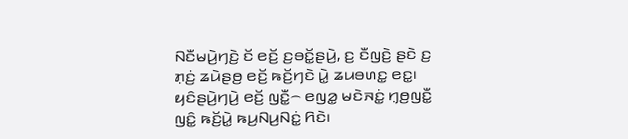ꤡꤢꤪꤗꤣꤧ꤬ꤚꤢꤧ꤬ ꤢꤩ ꤕꤢꤩ꤬ ꤢ꤬ꤋꤢꤩ꤭ꤔꤣꤧ꤬, ꤢ꤬ ꤢꤪꤜꤢꤧ꤬ ꤔꤢꤧ ꤢ꤬ ꤊ꤫ꤢꤦ꤬ ꤘꤣꤧꤔꤥ꤬ ꤕꤢꤩ꤬ ꤒꤢꤩ꤬ꤚꤢꤧ ꤣꤧ꤭ ꤘꤣꤋꤛꤢ꤭ ꤕꤢ꤭꤯ ꤟꤢꤨꤔꤣꤧ꤬ꤚꤣꤧ꤬ ꤕꤢꤩ꤬ ꤜꤢꤪ꤭꤮ ꤕꤜꤤ꤭ ꤗꤢꤧꤏꤢꤦ꤭ ꤚ꤫ꤥ꤬ꤜꤢꤪ꤭ ꤜꤢꤨ꤭ ꤒꤢꤩ꤬ꤣꤧ꤭ ꤒꤣ꤬ꤡꤣ꤬ꤡꤢꤦ꤭ ꤖꤢꤧ꤯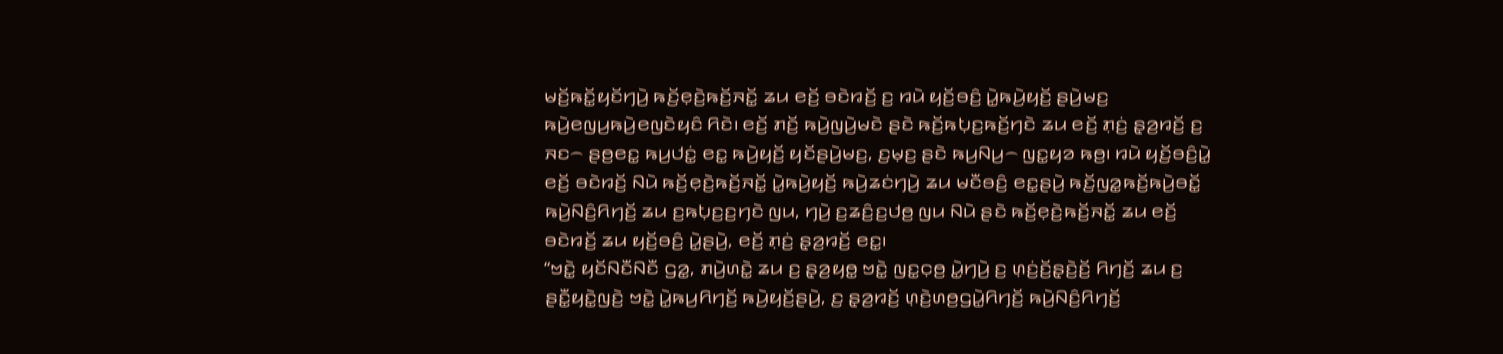ꤗꤢꤩ꤬ꤒꤢꤩ꤭ꤟꤢꤩꤚꤣꤧ꤬ ꤒꤢꤩ꤬ꤕ꤫ꤢꤧ꤬ꤒꤢꤩ꤬ꤏꤢꤩ꤭ ꤘꤣ ꤕꤢꤩ꤬ ꤋꤢꤧꤙꤢꤩ꤬ ꤢ꤬ ꤙꤣꤧ ꤟꤢꤩ꤬ꤋꤢꤨ꤬ ꤣꤧ꤭ꤒꤣꤧ꤬ꤟꤢꤩ꤬ ꤔꤣꤧ꤬ꤗꤢ꤬ ꤒꤣꤧ꤬ꤕꤜꤣ꤬ꤒꤣꤧ꤬ꤕꤜꤢꤧꤟꤢꤨ ꤖꤢꤧ꤯ ꤕꤢꤩ꤬ ꤊꤢꤩ꤬ ꤒꤣꤧ꤬ꤜꤣꤧ꤬ꤗꤢꤧ ꤔꤢꤧ ꤒꤢꤩ꤬ꤒꤝ꤫ꤢ꤬ꤒꤢꤩ꤬ꤚꤢꤧ ꤘꤣ ꤕꤢꤩ꤬ ꤊ꤫ꤢꤦ꤬ ꤔ꤫ꤤ꤬ꤙꤢꤩ꤬ ꤢ꤬ ꤏꤢ꤮ ꤔꤥ꤬ꤕꤢ꤭ ꤒꤣ꤬ꤓꤢꤦ꤭ ꤕꤢ꤭ ꤒꤣꤧ꤬ꤟꤢꤩ꤬ ꤟꤢꤩꤔꤣꤧ꤬ꤗꤢ꤬, ꤢ꤬ꤗ꤫ꤢ꤬ ꤔꤢꤧ ꤒꤣ꤬ꤡꤣ꤬꤮ ꤜꤢ꤭ꤟꤤ ꤒꤥ꤬꤯ ꤙꤣꤧ ꤟꤢꤩ꤬ꤋꤢꤨ꤬ꤣꤧ꤭ ꤕꤢꤩ꤬ ꤋꤢꤧꤙꤢꤩ꤬ ꤡꤣꤧ ꤒꤢꤩ꤬ꤕ꤫ꤢꤧ꤬ꤒꤢꤩ꤬ꤏꤢꤩ꤭ ꤣꤧ꤭ꤒꤣꤧ꤬ꤟꤢꤩ꤬ ꤒꤣꤧ꤬ꤘꤢꤦꤚꤣꤧ꤬ ꤘꤣ ꤗꤢꤪꤋꤢꤨ꤬ ꤕꤢ꤭ꤔꤣꤧ꤬ ꤒꤢꤩ꤬ꤜꤤ꤭ꤒꤢꤩ꤬ꤒꤣꤧ꤬ꤋꤢꤩ꤭ ꤒꤣꤧ꤬ꤡꤢꤨ꤬ꤖꤚꤢꤩ꤬ ꤘꤣ ꤢ꤬ꤒꤝ꤫ꤢ꤬ꤢ꤬ꤚꤢꤧ ꤜꤣ, ꤚꤣꤧ꤬ ꤢ꤬ꤘꤢꤨ꤬ꤢ꤬ꤓꤥ꤬ ꤜꤣ ꤡꤣꤧ ꤔꤢꤧ ꤒꤢꤩ꤬ꤕ꤫ꤢꤧ꤬ꤒꤢꤩ꤬ꤏꤢꤩ꤭ ꤘꤣ ꤕꤢꤩ꤬ ꤋꤢꤧꤙꤢꤩ꤬ ꤘꤣ ꤟꤢꤩ꤬ꤋꤢꤨ꤬ ꤣꤧ꤭ꤔꤣꤧ꤬, ꤕꤢꤩ꤬ ꤊ꤫ꤢꤦ꤬ ꤔ꤫ꤤ꤬ꤙꤢꤩ꤬ ꤕꤢ꤭꤯
“ꤠꤢꤧ꤭ ꤟꤢꤩꤡꤢꤪꤡꤢꤪ ꤞꤤ꤭, ꤊꤣꤧ꤬ꤛꤢꤧ꤭ ꤘꤣ ꤢ꤬ ꤔ꤫ꤤ꤬ꤟꤥ꤭ ꤠꤢꤧ꤭ ꤜꤢ꤭ꤍ꤫ꤥ꤬ ꤣꤧ꤭ꤚꤣꤧ꤬ ꤢ꤬ ꤛ꤫ꤢꤦ꤬ꤢꤩ꤬ꤔ꤫ꤢꤧ꤬ꤢꤩ꤬ ꤖꤚꤢꤩ꤬ ꤘꤣ ꤢ꤬ ꤔꤢꤪ꤭ꤟꤢꤧ꤭ꤜꤢꤧ꤬ ꤠꤢꤧ꤭ ꤣꤧ꤭ꤒꤣ꤬ꤖꤚꤢꤩ꤬ ꤒꤣꤧ꤬ꤟꤢꤩ꤬ꤔꤣꤧ꤬, ꤢ꤬ ꤔ꤫ꤤ꤬ꤙꤢꤩ꤬ ꤛ꤫ꤢꤧ꤬ꤛꤥ꤬ꤞꤣꤧ꤭ꤖꤚꤢꤩ꤬ ꤒꤣꤧ꤬ꤡꤢꤨ꤬ꤖꤚꤢꤩ꤬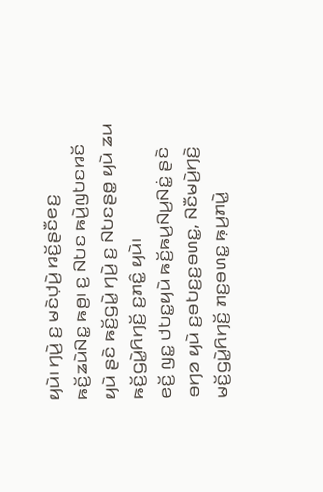ꤟꤣꤧ꤯ ꤚꤣꤧ꤬ ꤢ꤬ ꤗꤢꤧꤓ꤫ꤣꤧ꤬ ꤙꤢꤩ꤬ꤔꤢꤪꤕꤢ꤬ ꤒꤢꤩ꤬ꤘꤣꤧꤡꤢ꤭ ꤒꤥ꤬꤯ ꤢ꤬ ꤡꤝꤢ ꤒꤣꤧ꤬ꤜꤝꤢꤙꤢꤩ ꤟꤣꤧ ꤔꤢꤧ ꤒꤢꤩ꤬ꤞꤣꤧ꤭ ꤚꤣꤧ꤬ ꤢ꤬ ꤡꤝꤢꤔꤥ꤭ ꤟꤣꤧ ꤘꤣ ꤒꤢꤩ꤬ꤞꤣꤧ꤭ꤖꤚꤢꤩ꤬ ꤢ꤬ꤊꤢꤨ꤭ ꤟꤣꤧ꤯
ꤕꤢꤩ꤬ ꤜꤢ꤭ ꤓꤝꤢ꤭ꤟꤣꤧ ꤒꤢꤩ꤬ꤒꤣ꤬ꤡꤣ꤬ꤡꤢꤦ꤭ ꤔꤢꤧ ꤋꤚꤤ ꤟꤣꤧ ꤢ꤬ꤋꤝꤢ꤬ꤢ꤬ꤋꤛꤢ꤭, ꤡꤢꤪꤗꤣꤧ꤬ꤚꤢꤧ꤬ ꤗꤢꤩ꤬ꤞꤣꤧ꤭ꤖꤚꤢꤩ꤬ ꤊꤢ꤬ꤋꤛꤢ꤭ ꤒ꤫ꤣ꤬ꤊꤣꤧ꤭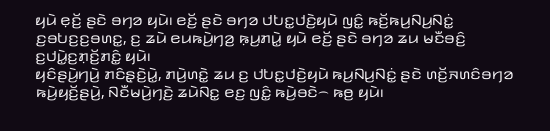ꤟꤣꤧ ꤕ꤫ꤢꤩ꤬ ꤔꤢꤧ ꤋꤚꤤ ꤟꤣꤧ꤯ ꤕꤢꤩ꤬ ꤔꤢꤧ ꤋꤚꤤ ꤓꤝꤢ꤭ꤓꤢꤧ꤬ꤟꤣꤧ ꤜꤢꤨ꤭ ꤒꤢꤩ꤬ꤒꤣ꤬ꤡꤣ꤬ꤡꤢꤦ꤭ ꤢ꤬ꤋꤝꤢ꤬ꤢ꤬ꤋꤛꤢ꤭, ꤢ꤬ ꤘꤣꤧ ꤕꤣꤒꤣꤧ꤬ꤚꤤ꤬ ꤒ꤫ꤣ꤬ꤊꤣꤧ꤭ ꤟꤣꤧ ꤕꤢꤩ꤬ ꤔꤢꤧ ꤋꤚꤤ ꤘꤣ ꤗꤢꤪꤋꤢꤨ꤬ ꤢ꤬ꤓꤣꤧ꤭ꤢ꤬ꤊ꤫ꤢꤩ꤬ꤊꤢꤨ꤭ ꤟꤣꤧ꤯
ꤟꤢꤨꤔꤣꤧ꤬ꤚꤣꤧ꤬ ꤊꤢꤨꤔ꤫ꤢꤧ꤬ꤣꤧ꤭, ꤊꤣꤧ꤬ꤛꤢꤧ꤭ ꤘꤣ ꤢ꤬ ꤓꤝꤢ꤭ꤓꤢꤧ꤬ꤟꤣꤧ ꤒꤣ꤬ꤡꤣ꤬ꤡꤢꤦ꤭ ꤔꤢꤧ ꤛꤢꤩ꤬ꤏꤛꤢꤨꤋꤚꤤ ꤒꤣꤧ꤬ꤟꤢꤩ꤬ꤔꤣꤧ꤬, ꤡꤢꤪꤗꤣꤧ꤬ꤚꤢꤧ꤬ ꤘꤣꤧꤡꤢ꤭ ꤕꤢ꤬ ꤜꤢꤨ꤭ ꤒꤣꤧ꤬ꤋꤢꤧ꤮ ꤒꤥ꤬ ꤟꤣꤧ꤯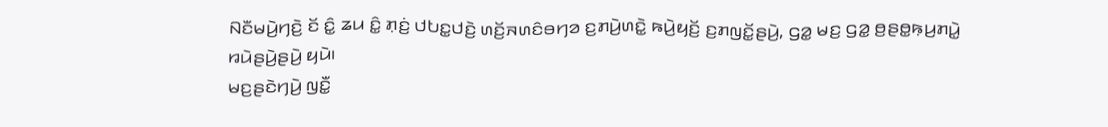ꤡꤢꤪꤗꤣꤧ꤬ꤚꤢꤧ꤬ ꤢꤩ ꤢꤨ꤭ ꤘꤣ ꤢꤨ꤭ ꤊ꤫ꤢꤦ꤬ ꤓꤝꤢ꤭ꤓꤢꤧ꤬ ꤛꤢꤩ꤬ꤏꤛꤢꤨꤋꤚꤤ ꤢ꤬ꤊꤣꤧ꤬ꤛꤢꤧ꤭ ꤒꤣꤧ꤬ꤟꤢꤩ꤬ ꤢ꤬ꤊꤜꤢꤩ꤭ꤔꤣꤧ꤬, ꤞꤤ꤭ ꤗꤢ꤬ ꤞꤤ꤭ ꤥ꤬ꤔꤥ꤭ꤒ꤫ꤣ꤬ꤊꤣꤧ꤭ ꤙꤣꤧꤔꤣꤧ꤬ꤔꤣꤧ꤬ ꤟꤣꤧ꤯
ꤗꤢ꤬ꤔꤢꤧꤚꤣꤧ꤬ ꤜꤢꤪ꤭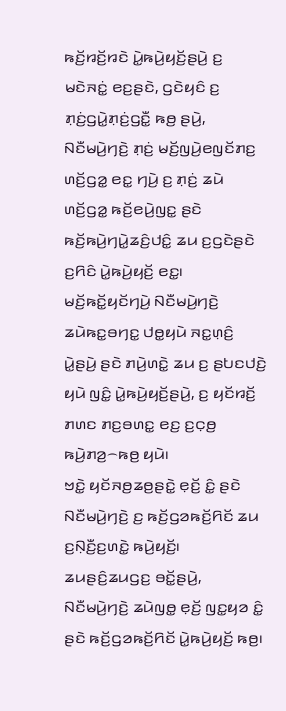ꤒꤢꤩ꤬ꤙꤢꤩ꤬ꤙꤢꤧ ꤣꤧ꤭ꤒꤣꤧ꤬ꤟꤢꤩ꤬ꤔꤣꤧ꤬ ꤢ꤬ ꤗꤢꤧꤏꤢꤦ꤭ ꤕꤢ꤬ꤔꤢꤧ, ꤞꤢꤧꤟꤢꤨ ꤢ꤬ ꤊ꤫ꤢꤦ꤬ꤞꤣꤧ꤭ꤊ꤫ꤢꤦ꤬ꤞꤢꤪ꤭ ꤒꤥ꤬ ꤔꤣꤧ꤬, ꤡꤢꤪꤗꤣꤧ꤬ꤚꤢꤧ꤬ ꤊ꤫ꤢꤦ꤬ ꤗꤢꤩ꤬ꤜꤣꤧ꤬ꤕꤜꤢꤩꤊꤢ꤬ ꤛꤢꤩ꤬ꤞꤤ꤭ ꤕꤢ꤭ ꤚꤣꤧ꤬ ꤢ꤬ ꤊ꤫ꤢꤦ꤬ ꤘꤣꤧ ꤛꤢꤩ꤬ꤞꤤ꤭ ꤒꤢꤩ꤬ꤕꤣꤧ꤬ꤜꤢ꤭ ꤔꤢꤧ ꤒꤢꤩ꤬ꤒꤣꤧ꤬ꤚꤣꤧ꤭ꤘꤢꤨ꤬ꤓꤢꤨ꤭ ꤘꤣ ꤢ꤬ꤞꤢꤧꤔꤢꤧ ꤢ꤬ꤖꤢꤨ ꤣꤧ꤭ꤒꤣꤧ꤬ꤟꤢꤩ꤬ ꤕꤢ꤭꤯
ꤗꤢꤩ꤬ꤒꤢꤩ꤭ꤟꤢꤩꤚꤣꤧ꤬ ꤡꤢꤪꤗꤣꤧ꤬ꤚꤢꤧ꤬ ꤘꤣꤧꤒꤢ꤭ꤋꤚꤢ꤭ ꤓꤥ꤭ꤟꤣꤧ ꤏꤢ꤭ꤛ꤫ꤢꤨ꤬ ꤣꤧ꤭ꤔꤣꤧ꤬ ꤔꤢꤧ ꤊꤣꤧ꤬ꤛꤢꤧ꤭ ꤘꤣ ꤢ꤬ ꤔꤝꤢꤓꤢꤧ꤬ ꤟꤣꤧ ꤜꤢꤨ꤭ ꤣꤧ꤭ꤒꤣꤧ꤬ꤟꤢꤩ꤬ꤔꤣꤧ꤬, ꤢ꤬ ꤟꤢꤩꤙꤢꤩ꤬ ꤊꤛꤢ ꤊꤢ꤬ꤋꤛꤢ꤭ ꤕꤢ꤬ ꤢ꤬ꤍ꤫ꤥ꤬ ꤒꤣꤧ꤬ꤊꤤ꤬꤮ꤒꤥ꤬ ꤟꤣꤧ꤯
ꤠꤢꤧ꤭ ꤟꤢꤩꤏꤥ꤬ꤘꤥ꤬ꤔꤢꤧ꤭ ꤕ꤫ꤢꤩ꤬ ꤢꤨ꤭ ꤔꤢꤧ ꤡꤢꤪꤗꤣꤧ꤬ꤚꤢꤧ꤬ ꤢ꤬ ꤒꤢꤩ꤬ꤞꤤꤒꤢꤩ꤬ꤖꤢꤩ ꤘꤣ ꤢ꤬ꤡ꤫ꤢꤪ꤬ꤢ꤬ꤛꤢꤧ꤭ ꤒꤣꤧ꤬ꤟꤢꤩ꤬꤯ ꤘꤣꤔꤢꤨ꤬ꤘꤣꤞꤢ꤬ ꤋꤢꤩ꤭ꤔꤣꤧ꤬, ꤡꤢꤪꤗꤣꤧ꤬ꤚꤢꤧ꤬ ꤘꤣꤧꤜꤥ꤭ ꤕ꤫ꤢꤩ꤬ ꤜꤢ꤭ꤟꤤ ꤢꤨ꤭ ꤔꤢꤧ ꤒꤢꤩ꤬ꤞꤤꤒꤢꤩ꤬ꤖꤢꤩ ꤣꤧ꤭ꤒꤣꤧ꤬ꤟꤢꤩ꤬ ꤒꤥ꤬꤯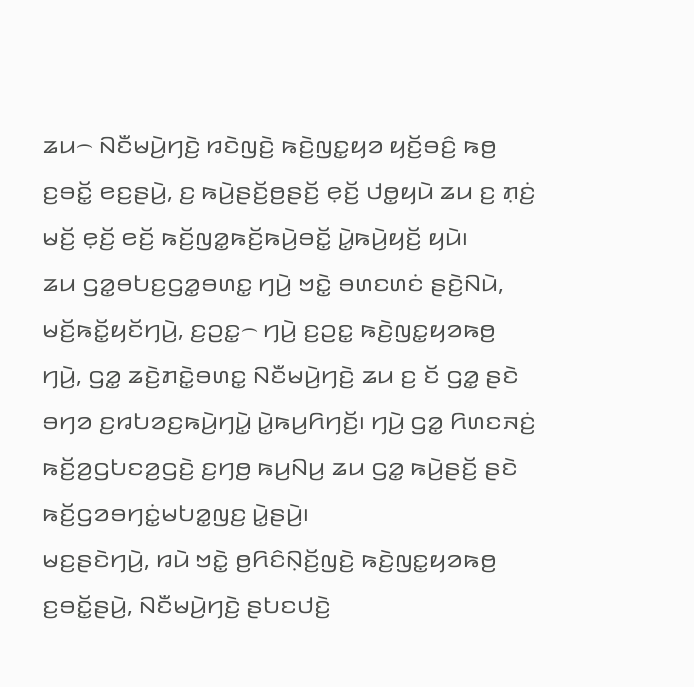ꤘꤣ꤮ ꤡꤢꤪꤗꤣꤧ꤬ꤚꤢꤧ꤬ ꤙꤢꤧꤜꤢꤧ꤬ ꤒꤢꤧ꤬ꤜꤢ꤭ꤟꤤ ꤟꤢꤩ꤬ꤋꤢꤨ꤬ ꤒꤥ꤬ ꤢ꤬ꤋꤢꤩ꤭ ꤕꤢ꤬ꤔꤣꤧ꤬, ꤢ꤬ ꤒꤣꤧ꤬ꤔꤢꤩ꤬ꤥ꤬ꤔꤢꤩ꤬ ꤕ꤫ꤢꤩ꤬ ꤓꤥ꤭ꤟꤣꤧ ꤘꤣ ꤢ꤬ ꤊ꤫ꤢꤦ꤬ ꤗꤢꤩ꤬ ꤕ꤫ꤢꤩ꤬ ꤕꤢꤩ꤬ ꤒꤢꤩ꤬ꤜꤤ꤭ꤒꤢꤩ꤬ꤒꤣꤧ꤬ꤋꤢꤩ꤭ ꤣꤧ꤭ꤒꤣꤧ꤬ꤟꤢꤩ꤬ ꤟꤣꤧ꤯
ꤘꤣ ꤞꤤ꤭ꤋꤝꤢ꤬ꤞꤤ꤭ꤋꤛꤢ꤭ ꤚꤣꤧ꤬ ꤠꤢꤧ꤭ ꤋꤛꤢꤛꤢꤦ ꤔꤢꤧ꤬ꤡꤣꤧ, ꤗꤢꤩ꤬ꤒꤢꤩ꤭ꤟꤢꤩꤚꤣꤧ꤬, ꤢ꤬ꤑꤢ꤭꤮ ꤚꤣꤧ꤬ ꤢ꤬ꤑꤢ꤭ ꤒꤢꤧ꤬ꤜꤢ꤭ꤟꤤꤒꤥ꤬ ꤚꤣꤧ꤬, ꤞꤤ꤭ ꤘꤢꤧ꤬ꤊꤢꤧ꤭ꤋꤛꤢ꤭ ꤡꤢꤪꤗꤣꤧ꤬ꤚꤢꤧ꤬ ꤘꤣ ꤢ꤬ ꤢꤩ ꤞꤤ꤭ ꤔꤢꤧ ꤋꤚꤤ ꤢ꤬ꤙꤝꤤꤢ꤬ꤒꤣꤧ꤬ꤚꤣꤧ꤭ ꤣꤧ꤭ꤒꤣ꤬ꤖꤚꤢꤩ꤬꤯ ꤚꤣꤧ꤬ ꤞꤤ꤭ ꤖꤛꤢꤏꤢꤦ꤬ ꤒꤢꤩ꤬ꤤ꤬ꤞꤝꤢꤤ꤬ꤞꤢꤧ꤬ ꤢ꤬ꤚꤥ꤬ ꤒꤣ꤬ꤡꤣ꤬ ꤘꤣ ꤞꤤ꤭ ꤒꤣꤧ꤬ꤔꤢꤩ꤬ ꤔꤢꤧ ꤒꤢꤩ꤬ꤞꤤꤋꤚꤢꤦ꤭ꤗꤝꤤ꤭ꤜꤢ꤬ ꤣꤧ꤭ꤔꤣꤧ꤬꤯
ꤗꤢ꤬ꤔꤢꤧꤚꤣꤧ꤬, ꤙꤣꤧ ꤠꤢꤧ꤭ ꤥ꤬ꤖꤢꤨꤡ꤫ꤢꤩ꤬ꤜꤢꤧ꤬ ꤒꤢꤧ꤬ꤜꤢ꤭ꤟꤤꤒꤥ꤬ ꤢ꤬ꤋꤢꤩ꤭ꤔꤣꤧ꤬, ꤡꤢꤪꤗꤣꤧ꤬ꤚꤢꤧ꤬ ꤔꤝꤢꤓꤢꤧ꤬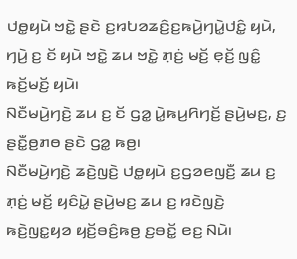ꤓꤥ꤭ꤟꤣꤧ ꤠꤢꤧ꤭ ꤔꤢꤧ ꤢ꤬ꤙꤝꤤꤘꤢꤨ꤬ꤢ꤬ꤒꤣꤧ꤬ꤚꤣꤧ꤭ꤓꤢꤨ꤭ ꤟꤣꤧ, ꤚꤣꤧ꤬ ꤢ꤬ ꤢꤩ ꤟꤣꤧ ꤠꤢꤧ꤭ ꤘꤣ ꤠꤢꤧ꤭ ꤊ꤫ꤢꤦ꤬ ꤗꤢꤩ꤬ ꤕ꤫ꤢꤩ꤬ ꤜꤢꤨ꤭ ꤒꤢꤩ꤬ꤗꤢꤩ꤬ ꤟꤣꤧ꤯
ꤡꤢꤪꤗꤣꤧ꤬ꤚꤢꤧ꤬ ꤘꤣ ꤢ꤬ ꤢꤩ ꤞꤤ꤭ ꤣꤧ꤭ꤒꤣ꤬ꤖꤚꤢꤩ꤬ ꤔꤣꤧ꤬ꤗꤢ꤬, ꤢ꤬ ꤔꤢꤪ꤭ꤥ꤬ꤊꤥ ꤔꤢꤧ ꤞꤤ꤭ ꤒꤥ꤬꤯
ꤡꤢꤪꤗꤣꤧ꤬ꤚꤢꤧ꤬ ꤘꤢꤧ꤬ꤜꤢꤧ꤬ ꤓꤥ꤭ꤟꤣꤧ ꤢ꤬ꤞꤤꤕꤜꤢꤪ꤬ ꤘꤣ ꤢ꤬ ꤊ꤫ꤢꤦ꤬ ꤗꤢꤩ꤬ ꤟꤢꤨꤣꤧ꤭ ꤔꤣꤧ꤬ꤗꤢ꤬ ꤘꤣ ꤢ꤬ ꤙꤢꤧꤜꤢꤧ꤬ ꤒꤢꤧ꤬ꤜꤢ꤭ꤟꤤ ꤟꤢꤩ꤬ꤋꤢꤨ꤬ꤒꤥ꤬ ꤢ꤬ꤋꤢꤩ꤭ ꤕꤢ꤬ ꤡꤣꤧ꤯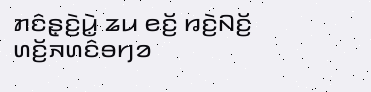ꤊꤢꤨꤔ꤫ꤢꤧ꤬ꤣꤧ꤭ ꤘꤣ ꤕꤢꤩ꤬ ꤙꤢꤧ꤬ꤡꤢꤩ꤬ ꤛꤢꤩ꤬ꤏꤛꤢꤨꤋꤚꤤ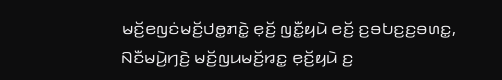ꤗꤢꤩ꤬ꤕꤜꤢꤦꤗꤢꤩ꤬ꤓꤥ꤭ꤊꤢꤧ꤭ ꤕ꤫ꤢꤩ꤬ ꤜꤢꤪ꤭ꤟꤣꤧ ꤕꤢꤩ꤬ ꤢ꤬ꤋꤝꤢ꤬ꤢ꤬ꤋꤛꤢ꤭, ꤡꤢꤪꤗꤣꤧ꤬ꤚꤢꤧ꤬ ꤗꤢꤩ꤬ꤜꤣꤗꤢꤩ꤬ꤙꤢ꤭ ꤕ꤫ꤢꤩ꤬ꤟꤣꤧ ꤢ꤬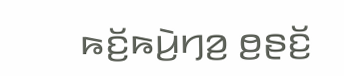ꤒꤢꤩ꤬ꤒꤣꤧ꤬ꤚꤤ꤬ ꤥ꤬ꤔꤢꤩ꤬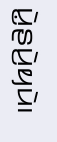ꤣꤧ꤭ꤔꤣꤧ꤬ꤟꤣꤧ꤯